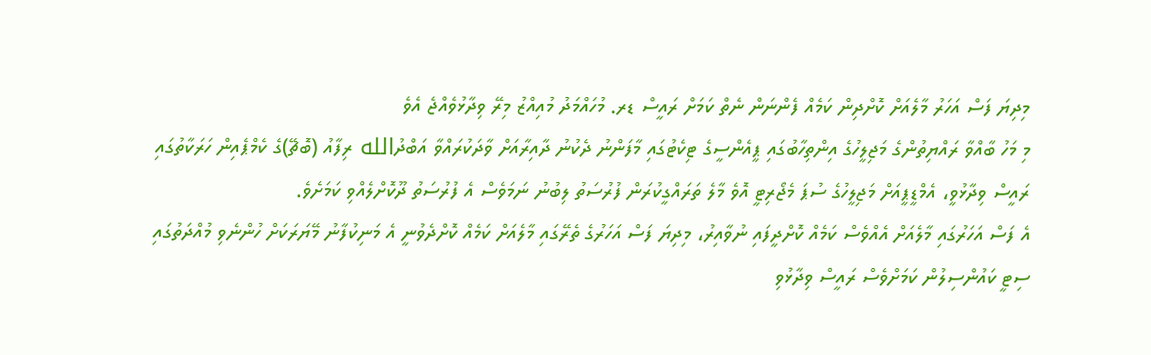މިދިޔަ ފަސް އަހަރު މާލެއަށް ކޮށްދިން ކަމެއް ފެންނަން ނެތް ކަމަށް ރައީސް ޑރ. މުހައްމަދު މުއިއްޒު މިރޭ ވިދާޅުވެއްޖެ އެވެ
މި މަހު ބާއްވާ ރައްޔިތުންގެ މަޖިލީހުގެ އިންތިހާބުގައި ޕީއެންސީގެ ޓިކެޓުގައި މާފަންނު ދެކުނު ދާއިރާއަށް ވާދަކުރައްވާ އަބްދުالله ރިފާއު (ބޮޗޭ)ގެ ކެމްޕެއިން ހަރަކާތުގައި ރައީސް ވިދާޅުވީ، އެމްޑީޕީއަށް މަޖިލީހުގެ ސުޕަ މެޖޯރިޓީ އޮވެ މާލެ ތަރައްގީކުރަން ފުރުސަތު ލިބުނު ނަމަވެސް އެ ފުރުސަތު ދޫކޮށްލެއްވި ކަމަށެވެ.
އެ ފަސް އަހަރުގައި މާލެއަށް އެއްވެސް ކަމެއް ކޮށްދީފައި ނުވާއިރު، މިދިޔަ ފަސް އަހަރުގެ ތެރޭގައި މާލެއަށް ކަމެއް ކޮށްދެވުނީ އެ މަނިކުފާނު މޭޔަރަކަށް ހުންނެވި މުއްދަތުގައި ސިޓީ ކައުންސިލުން ކަމަށްވެސް ރައީސް ވިދާޅުވި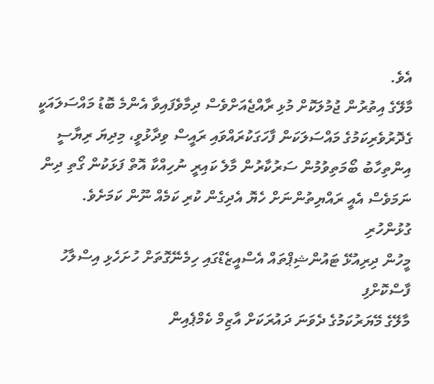އެވެ.
މާލޭގެ އިތުރުން ޖުމުލަކޮށް މުޅި ރާއްޖެއަށްވެސް ދިމާވެފައިވާ އެންމެ ބޮޑު މައްސަލައަކީ ގެދޮރުވެރިކަމުގެ މައްސަލަކަން ފާހަގަކުރައްވައި ރައީސް ވިދާޅުވީ، މިދިޔަ ރިޔާސީ އިންތިހާބު ބޯމަތިވުމުން ސަރުކާރުން މާލެ ކައިރީ ނުހިއްކާ އޮތް ފަޅަކުން ގޯތި ދިން ނަމަވެސް އެއީ ރައްޔިތުންނަށް ހެޔޮ އެދިގެން ކުރި ކަމެއް ނޫން ކަމަށެވެ.
ގުޅުންހުރި
މީހުން ދިރިއުޅޭ ޓައުންޝިޕްތައް އެސްއީޒެޑްގައި ހިމެނޭގޮތަށް ހުށަހެޅި އިސްލާހު ފާސްކޮށްފި
މާލޭގެ މޭޔަރުކަމުގެ ދެވަނަ ދައުރަކަށް އާޒިމް ކެމްޕެއިން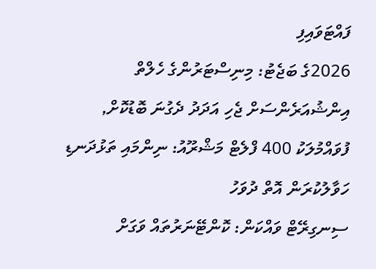ފައްޓަވައިފި
2026ގެ ބަޖެޓު: މިނިސްޓަރުންގެ ހެލްތް އިންޝުއަރެންސަށް ޖެހި އަދަދު ދެގުނަ ބޮޑުކޮށް,
ފުވައްމުލަކު 400 ފްލެޓް މަޝްރޫއު: ނިންމައި ތަޅުދަނޑި ހަވާލުކުރަން އޮތް ދުވަހު
ސިނގިރޭޓް ވައްކަން: ކޮންޓޭނަރުތައް ވަގަށް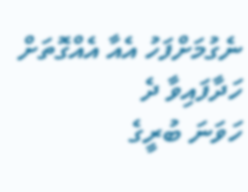ނެގުމަށްފަހު އެއާ އެއްގޮތަށް ހަދާފައިވާ ދެ
ހަވަނަ ބުރީގެ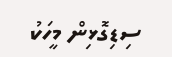ސިޑިގޮޅިން މީހަކު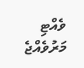ވެއްޓި މަރުވެއްޖެ